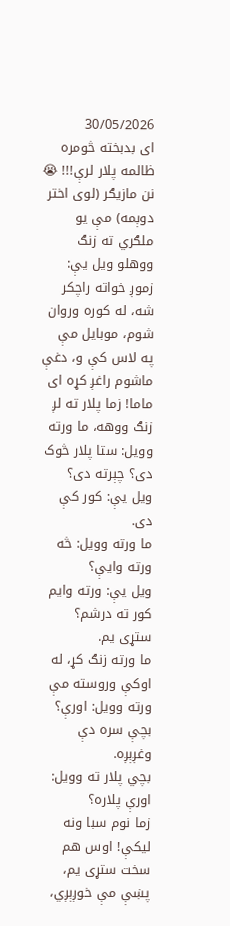30/05/2026
ای بدبخته څومره ظالمه پلار لرې!!! 😭
نن مازیګر (لوی اختر دوېمه) مې یو ملګري ته زنګ ووهلو ویل یې: زموږ خواته راچکر شه، له کوره وروان شوم، موبایل مې په لاس کې و، دغې ماشوم راغږ کړه ای ماما! زما پلار ته لږ زنګ ووهه، ما ورته وویل: ستا پلار څوک دی؟ چېرته دی؟
ویل یې: کور کې دی.
ما ورته وویل: څه ورته وایې؟
ویل یې: ورته وایم کور ته درشم؟ ستړی یم.
ما ورته زنګ کړ، له اوکې وروسته مې ورته وویل: اورې؟
بچې سره دې وغږېږه.
بچي پلار ته وویل: اورې پلاره؟
زما نوم سبا ونه لیکې! اوس هم سخت ستړی یم، پښې مې خوږېږي،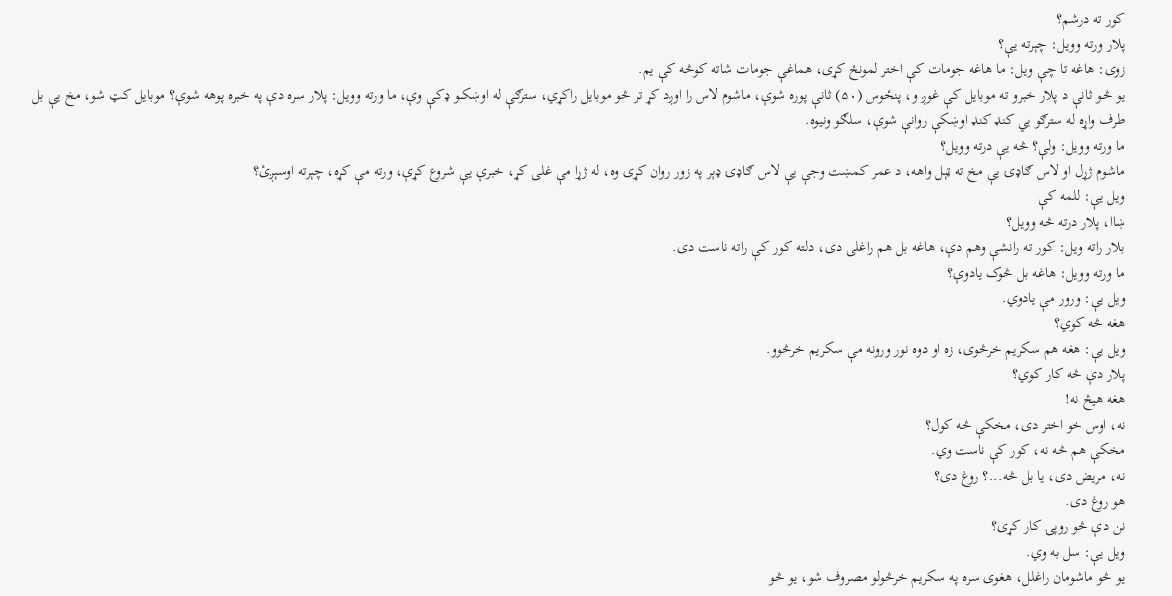کور ته درشم؟
پلار ورته وویل: چېرته یې؟
زوی: هاغه تا چې ویل: ما هاغه جومات کې اختر لمونځ کړی، هماغې جومات شاته کوڅه کې یم.
یو څـو ثانې د پلار خبرو ته موبایل کې غوږ و، پنځوس (۵۰) ثانې پوره شوې، ماشوم لاس را اوږد کړ تر څو موبایل راکړي، سترګې له اوښکــو ډکې وې، ما ورته وویل: پلار سره دې په خبره پوهه شوې؟ موبایل کټ شو، مخ یې بل طرف واړه له سترګو یي کنډ کنډ اوښکې روانې شوې، سلګو ونیوه.
ما ورته وویل: ولې؟ څه یې درته وویل؟
ماشوم ژړل او لاس ګاډۍ یې مخ ته ټېل واهه، د عمر کمښت وجې یې لاس ګاډۍ ډېر په زور روان کړی وه، له ژړا مې غلی کړ، خبرې یې شروع کړې، ورته مې کړه، چېرته اوسېږئ؟
ویل يې: للمه کې
ښاا، پلار درته څه وویل؟
بلار راته ویل: کور ته رانشې وهم دې، هاغه بل هم راغلی دی، دلته کور کې راته ناست دی.
ما ورته وویل: هاغه بل څوک یادوې؟
ویل یې: ورور مې یادوي.
هغه څه کوي؟
ویل یې: هغه هم سکریم خرڅوی، زه او دوه نور ورونه مې سکریم خرڅوو.
پلار دې څه کار کوي؟
هغه هیڅ نه!
نه، اوس خو اختر دی، مخکې څه کول؟
مخکې هم څه نه، کور کې ناست وي.
نه، مریض دی، یا بل څه...؟ روغ دی؟
هو روغ دی.
نن دې څو روپۍ کار کړی؟
ویل یې: سل به وي.
یو څو ماشومان راغلل، هغوی سره په سکریم خرڅولو مصروف شو، یو څو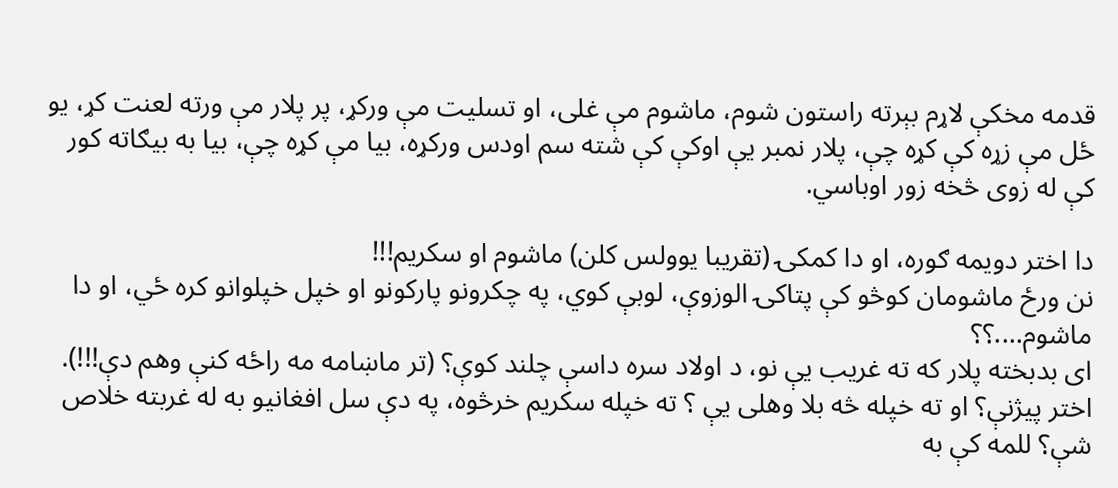قدمه مخکې لاړم بېرته راستون شوم، ماشوم مې غلی، او تسلیت مې ورکړ، پر پلار مې ورته لعنت کړ، یو ځل مې زړه کې کړه چې، پلار نمبر یې اوکې کې شته سم اودس ورکړه، بیا مې کړه چې، بیا به بیګاته کور کې له زوی څخه زور اوباسي.

دا اختر دویمه ګوره، او دا کمکۍ (تقریبا یوولس کلن) ماشوم او سکریم!!!
نن ورځ ماشومان کوڅو کې پتاکۍ الوزوې، لوبې کوي، په چکرونو پارکونو او خپل خپلوانو کره ځي، او دا ماشوم....؟؟
ای بدبخته پلار که ته غریب یې نو، د اولاد سره داسې چلند کوې؟ (تر ماښامه مه راځه کنې وهم دې!!!).
اختر پیژنې؟ او ته خپله څه بلا وهلی یې ؟ ته خپله سکریم خرڅوه، په دې سل افغانیو به له غربته خلاص شې؟ للمه کې به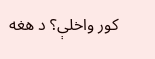کور واخلې؟ د هغه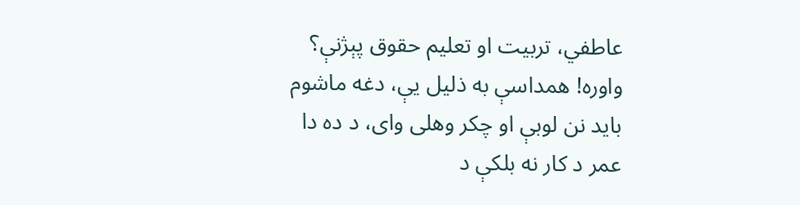عاطفي، تربیت او تعلیم حقوق پېژنې؟
واوره! همداسې به ذلیل یې، دغه ماشوم باید نن لوبې او چکر وهلی وای، د ده دا عمر د کار نه بلکې د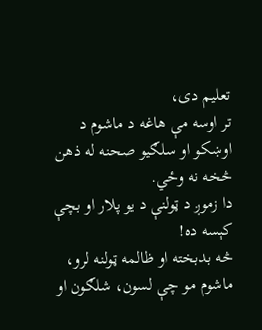تعلیم دی،
تر اوسه مې هاغه د ماشوم د اوښکو او سلګیو صحنه له ذهن څخه نه وځي.
دا زموږ د ټولنې د یو پلار او بچې کېسه ده!
څه بدبخته او ظالمه ټولنه لرو، ماشوم مو چې لسون، شلګون او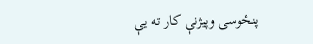پنځوسی وپیژنې کار ته یې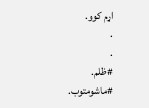اړم کوو.
.
.
#ظلم.
#ماشومتوب.